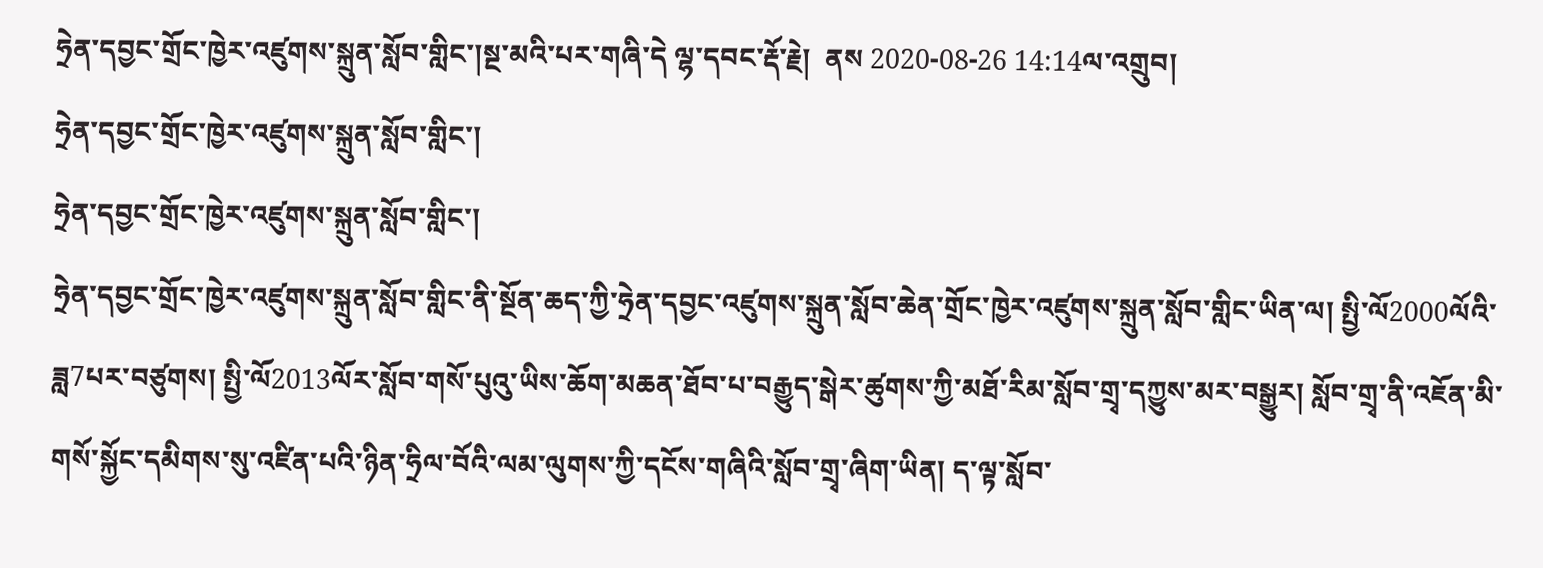ཧྲེན་དབྱང་གྲོང་ཁྱེར་འཛུགས་སྐྲུན་སློབ་གླིང་།སྔ་མའི་པར་གཞི་དེ ལྷ་དབང་རྡོ་རྗེ།  ནས 2020-08-26 14:14ལ་འགྲུབ།
ཧྲེན་དབྱང་གྲོང་ཁྱེར་འཛུགས་སྐྲུན་སློབ་གླིང་།
ཧྲེན་དབྱང་གྲོང་ཁྱེར་འཛུགས་སྐྲུན་སློབ་གླིང་།
ཧྲེན་དབྱང་གྲོང་ཁྱེར་འཛུགས་སྐྲུན་སློབ་གླིང་ནི་སྔོན་ཆད་ཀྱི་ཧྲེན་དབྱང་འཛུགས་སྐྲུན་སློབ་ཆེན་གྲོང་ཁྱེར་འཛུགས་སྐྲུན་སློབ་གླིང་ཡིན་ལ། སྤྱི་ལོ2000ལོའི་ཟླ7པར་བཙུགས། སྤྱི་ལོ2013ལོར་སློབ་གསོ་པུའུ་ཡིས་ཆོག་མཆན་ཐོབ་པ་བརྒྱུད་སྒེར་ཚུགས་ཀྱི་མཐོ་རིམ་སློབ་གྲྭ་དཀྱུས་མར་བསྒྱུར། སློབ་གྲྭ་ནི་འཇོན་མི་གསོ་སྐྱོང་དམིགས་སུ་འཛིན་པའི་ཉིན་ཧྲིལ་བོའི་ལམ་ལུགས་ཀྱི་དངོས་གཞིའི་སློབ་གྲྭ་ཞིག་ཡིན། ད་ལྟ་སློབ་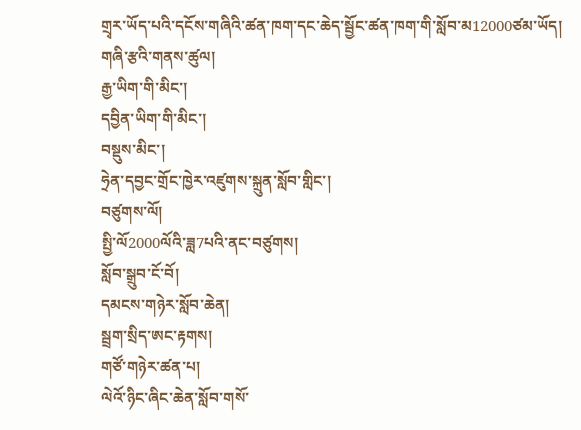གྲྭར་ཡོད་པའི་དངོས་གཞིའི་ཚན་ཁག་དང་ཆེད་སྦྱོང་ཚན་ཁག་གི་སློབ་མ12000ཙམ་ཡོད།
གཞི་རྩའི་གནས་ཚུལ།
རྒྱ་ཡིག་གི་མིང་།
དབྱིན་ཡིག་གི་མིང་།
བསྡུས་མིང་།
ཧྲེན་དབྱང་གྲོང་ཁྱེར་འཛུགས་སྐྲུན་སློབ་གླིང་།
བཙུགས་ལོ།
སྤྱི་ལོ2000ལོའི་ཟླ7པའི་ནང་བཙུགས།
སློབ་སྒྲུབ་ངོ་བོ།
དམངས་གཉེར་སློབ་ཆེན།
སྦྲག་སྲིད་ཨང་རྟགས།
གཙོ་གཉེར་ཚན་པ།
ལེའོ་ཉིང་ཞིང་ཆེན་སློབ་གསོ་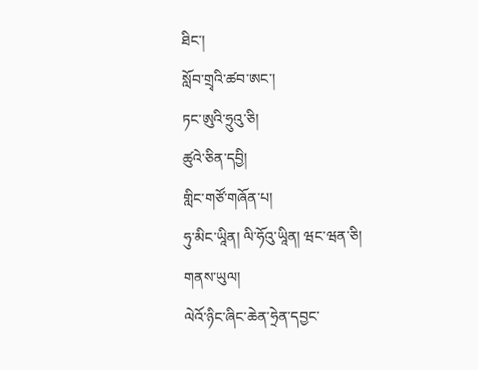ཐིང་།
སློབ་གྲྭའི་ཚབ་ཨང་།
ཏང་ཨུའི་ཧྲུའུ་ཅི།
ཚུའེ་ཅིན་དབྱི།
གླིང་གཙོ་གཞོན་པ།
ཧུ་མིང་ཡཱིན། ལི་ཧོའུ་ཡཱིན། ཝང་ཝན་ཅི།
གནས་ཡུལ།
ལེའོ་ཉིང་ཞིང་ཆེན་ཧྲེན་དབྱང་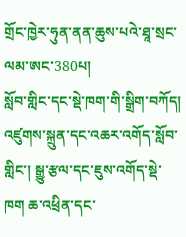གྲོང་ཁྱེར་ཧུན་ནན་ཆུས་པའེ་ཐཱ་སྲང་ལམ་ཨང་380པ།
སློབ་གླིང་དང་སྡེ་ཁག་གི་སྒྲིག་བཀོད།
འཛུགས་སྐྲུན་དང་འཆར་འགོད་སློབ་གླིང་། སྒྱུ་རྩལ་དང་ཇུས་འགོད་སྡེ་ཁག ཆ་འཕྲིན་དང་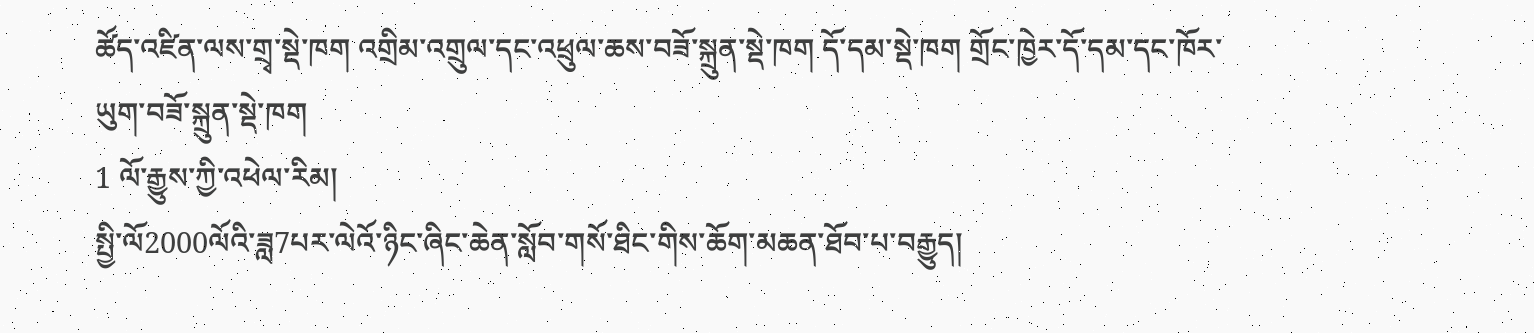ཚོད་འཛིན་ལས་གྲྭ་སྡེ་ཁག འགྲིམ་འགྲུལ་དང་འཕྲུལ་ཆས་བཟོ་སྐྲུན་སྡེ་ཁག དོ་དམ་སྡེ་ཁག གྲོང་ཁྱེར་དོ་དམ་དང་ཁོར་ཡུག་བཟོ་སྐྲུན་སྡེ་ཁག
1 ལོ་རྒྱུས་ཀྱི་འཕེལ་རིམ།
སྤྱི་ལོ2000ལོའི་ཟླ7པར་ལེའོ་ཉིང་ཞིང་ཆེན་སློབ་གསོ་ཐིང་གིས་ཆོག་མཆན་ཐོབ་པ་བརྒྱུད།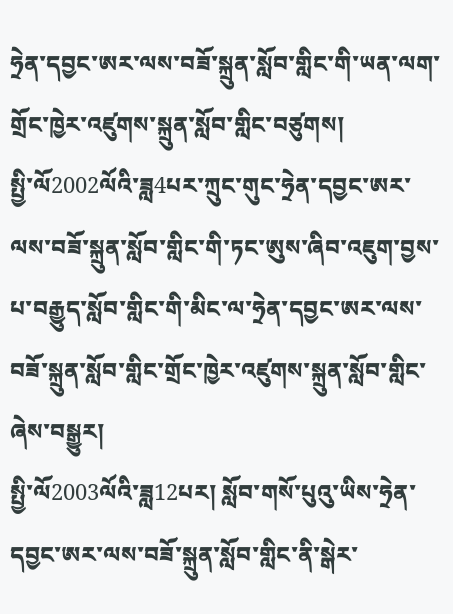ཧྲེན་དབྱང་ཨར་ལས་བཟོ་སྐྲུན་སློབ་གླིང་གི་ཡན་ལག་གྲོང་ཁྱེར་འཛུགས་སྐྲུན་སློབ་གླིང་བཙུགས།
སྤྱི་ལོ2002ལོའི་ཟླ4པར་ཀྲུང་གུང་ཧྲེན་དབྱང་ཨར་ལས་བཟོ་སྐྲུན་སློབ་གླིང་གི་ཏང་ཨུས་ཞིབ་འཇུག་བྱས་པ་བརྒྱུད་སློབ་གླིང་གི་མིང་ལ་ཧྲེན་དབྱང་ཨར་ལས་བཟོ་སྐྲུན་སློབ་གླིང་གྲོང་ཁྱེར་འཛུགས་སྐྲུན་སློབ་གླིང་ཞེས་བསྒྱུར།
སྤྱི་ལོ2003ལོའི་ཟླ12པར། སློབ་གསོ་པུའུ་ཡིས་ཧྲེན་དབྱང་ཨར་ལས་བཟོ་སྐྲུན་སློབ་གླིང་ནི་སྒེར་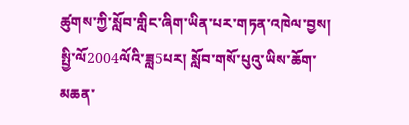ཚུགས་ཀྱི་སློབ་གླིང་ཞིག་ཡིན་པར་གཏན་འཁེལ་བྱས།
སྤྱི་ལོ2004ལོའི་ཟླ5པར། སློབ་གསོ་པུའུ་ཡིས་ཆོག་མཆན་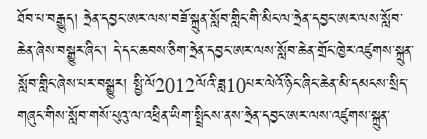ཐོབ་པ་བརྒྱུད། ཧྲེན་དབྱང་ཨར་ལས་བཟོ་སྐྲུན་སློབ་གླིང་གི་མིང་ལ་ཧྲེན་དབྱང་ཨར་ལས་སློབ་ཆེན་ཞེས་བསྒྱུར་ཞིང་། དེ་དང་ཆབས་ཅིག་ཧྲེན་དབྱང་ཨར་ལས་སློབ་ཆེན་གྲོང་ཁྱེར་འཛུགས་སྐྲུན་སློབ་གླིང་ཞེས་པར་བསྒྱུར། སྤྱི་ལོ2012ལོའི་ཟླ10པར་ལེའོ་ཉིང་ཞིང་ཆེན་མི་དམངས་སྲིད་གཞུང་གིས་སློབ་གསོ་པུའུ་ལ་འཕྲིན་ཡིག་སྤྲིངས་ནས་ཧྲེན་དབྱང་ཨར་ལས་འཛུགས་སྐྲུན་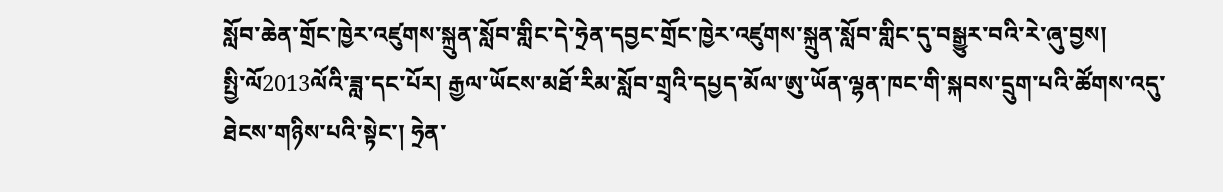སློབ་ཆེན་གྲོང་ཁྱེར་འཛུགས་སྐྲུན་སློབ་གླིང་དེ་ཧྲེན་དབྱང་གྲོང་ཁྱེར་འཛུགས་སྐྲུན་སློབ་གླིང་དུ་བསྒྱུར་བའི་རེ་ཞུ་བྱས།
སྤྱི་ལོ2013ལོའི་ཟླ་དང་པོར། རྒྱལ་ཡོངས་མཐོ་རིམ་སློབ་གྲྭའི་དཔྱད་མོལ་ཨུ་ཡོན་ལྷན་ཁང་གི་སྐབས་དྲུག་པའི་ཚོགས་འདུ་ཐེངས་གཉིས་པའི་སྟེང་། ཧྲེན་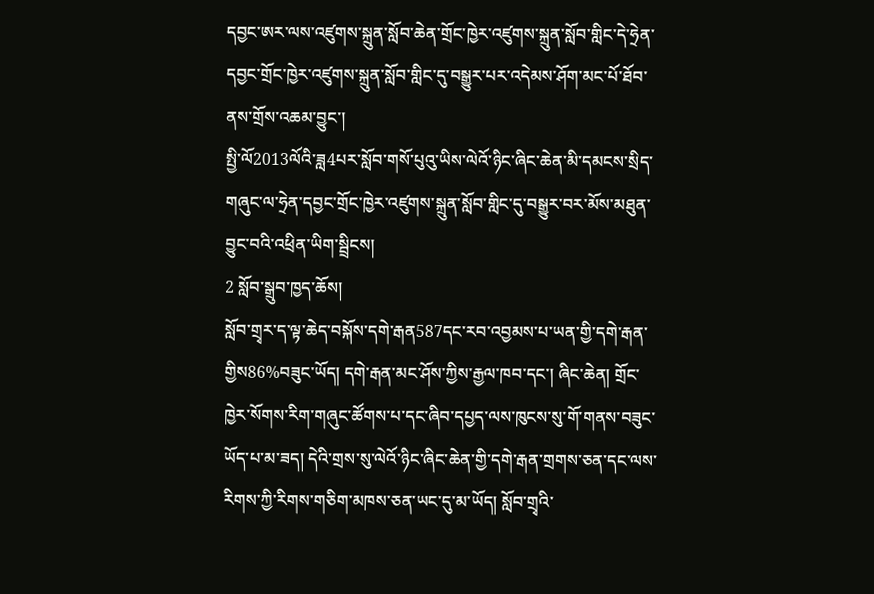དབྱང་ཨར་ལས་འཛུགས་སྐྲུན་སློབ་ཆེན་གྲོང་ཁྱེར་འཛུགས་སྐྲུན་སློབ་གླིང་དེ་ཧྲེན་དབྱང་གྲོང་ཁྱེར་འཛུགས་སྐྲུན་སློབ་གླིང་དུ་བསྒྱུར་པར་འདེམས་ཤོག་མང་པོ་ཐོབ་ནས་གྲོས་འཆམ་བྱུང་།
སྤྱི་ལོ2013ལོའི་ཟླ4པར་སློབ་གསོ་པུའུ་ཡིས་ལེའོ་ཉིང་ཞིང་ཆེན་མི་དམངས་སྲིད་གཞུང་ལ་ཧྲེན་དབྱང་གྲོང་ཁྱེར་འཛུགས་སྐྲུན་སློབ་གླིང་དུ་བསྒྱུར་བར་མོས་མཐུན་བྱུང་བའི་འཕྲིན་ཡིག་སྦྲིངས།
2 སློབ་སྒྲུབ་ཁྱད་ཆོས།
སློབ་གྲྭར་ད་ལྟ་ཆེད་བསྐོས་དགེ་རྒན587དང་རབ་འབྱམས་པ་ཡན་གྱི་དགེ་རྒན་གྱིས86%བཟུང་ཡོད། དགེ་རྒན་མང་ཤོས་ཀྱིས་རྒྱལ་ཁབ་དང་། ཞིང་ཆེན། གྲོང་ཁྱེར་སོགས་རིག་གཞུང་ཚོགས་པ་དང་ཞིབ་དཔྱད་ལས་ཁུངས་སུ་གོ་གནས་བཟུང་ཡོད་པ་མ་ཟད། དེའི་གྲས་སུ་ལེའོ་ཉིང་ཞིང་ཆེན་གྱི་དགེ་རྒན་གྲགས་ཅན་དང་ལས་རིགས་ཀྱི་རིགས་གཅིག་མཁས་ཅན་ཡང་དུ་མ་ཡོད། སློབ་གྲྭའི་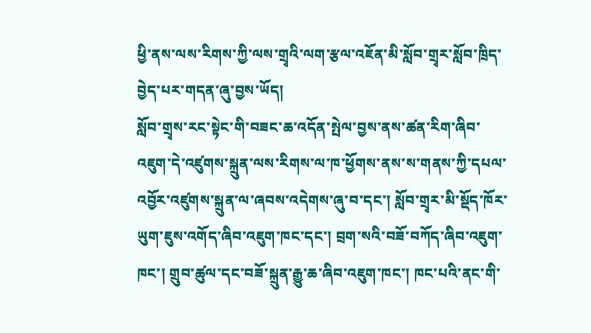ཕྱི་ནས་ལས་རིགས་ཀྱི་ལས་གྲྭའི་ལག་རྩལ་འཇོན་མི་སློབ་གྲྭར་སློབ་ཁྲིད་བྱེད་པར་གདན་ཞུ་བྱས་ཡོད།
སློབ་གྲྭས་རང་སྟེང་གི་བཟང་ཆ་འདོན་སྤེལ་བྱས་ནས་ཚན་རིག་ཞིབ་འཇུག་དེ་འཛུགས་སྐྲུན་ལས་རིགས་ལ་ཁ་ཕྱོགས་ནས་ས་གནས་ཀྱི་དཔལ་འབྱོར་འཛུགས་སྐྲུན་ལ་ཞབས་འདེགས་ཞུ་བ་དང་། སློབ་གྲྭར་མི་སྡོད་ཁོར་ཡུག་ཇུས་འགོད་ཞིབ་འཇུག་ཁང་དང་། བྲག་སའི་བཟོ་བཀོད་ཞིབ་འཇུག་ཁང་། གྲུབ་ཚུལ་དང་བཟོ་སྐྲུན་རྒྱུ་ཆ་ཞིབ་འཇུག་ཁང་། ཁང་པའི་ནང་གི་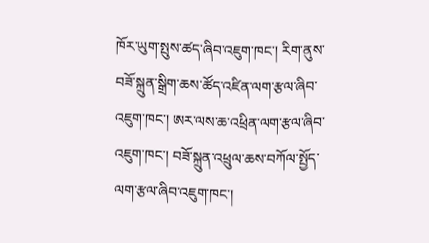ཁོར་ཡུག་སྤུས་ཚད་ཞིབ་འཇུག་ཁང་། རིག་ནུས་བཟོ་སྐྲུན་སྒྲིག་ཆས་ཚོད་འཛིན་ལག་རྩལ་ཞིབ་འཇུག་ཁང་། ཨར་ལས་ཆ་འཕྲིན་ལག་རྩལ་ཞིབ་འཇུག་ཁང་། བཟོ་སྐྲུན་འཕྲུལ་ཆས་བཀོལ་སྤྱོད་ལག་རྩལ་ཞིབ་འཇུག་ཁང་།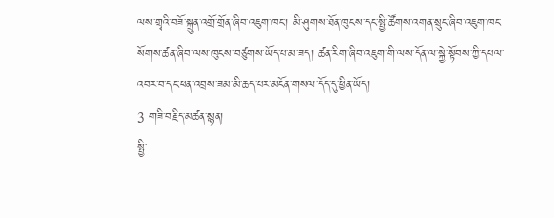ལས་གྲྭའི་བཟོ་སྐྲུན་འགྲོ་གྲོན་ཞིབ་འཇུག་ཁང་། མི་ཤུགས་ཐོན་ཁུངས་དང་སྤྱི་ཚོགས་འགན་སྲུང་ཞིབ་འཇུག་ཁང་སོགས་ཚན་ཞིབ་ལས་ཁུངས་བཙུགས་ཡོད་པ་མ་ཟད། ཚན་རིག་ཞིབ་འཇུག་གི་ལས་དོན་ལ་སྐྱེ་སྟོབས་ཀྱི་དཔལ་འབར་བ་དང་ཕན་འབྲས་ཟམ་མི་ཆད་པར་མངོན་གསལ་དོད་དུ་ཕྱིན་ཡོད།
3 གཟི་བརྗིད་མཚན་སྙན།
སྤྱི་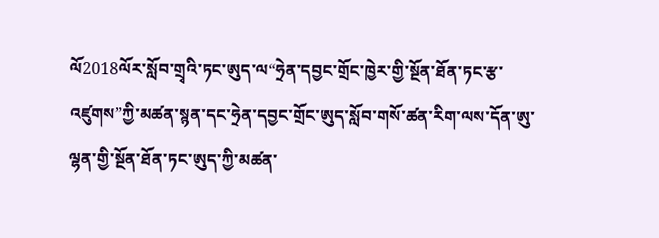ལོ2018ལོར་སློབ་གྲྭའི་ཏང་ཨུད་ལ“ཧྲེན་དབྱང་གྲོང་ཁྱེར་གྱི་སྔོན་ཐོན་ཏང་རྩ་འཛུགས”ཀྱི་མཚན་སྙན་དང་ཧྲེན་དབྱང་གྲོང་ཨུད་སློབ་གསོ་ཚན་རིག་ལས་དོན་ཨུ་ལྷན་གྱི་སྔོན་ཐོན་ཏང་ཨུད་ཀྱི་མཚན་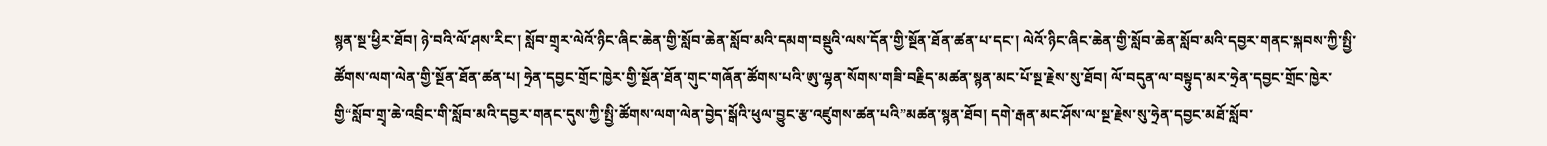སྙན་སྔ་ཕྱིར་ཐོབ། ཉེ་བའི་ལོ་ཤས་རིང་། སློབ་གྲྭར་ལེའོ་ཉིང་ཞིང་ཆེན་གྱི་སློབ་ཆེན་སློབ་མའི་དམག་བསྡུའི་ལས་དོན་གྱི་སྔོན་ཐོན་ཚན་པ་དང་། ལེའོ་ཉིང་ཞིང་ཆེན་གྱི་སློབ་ཆེན་སློབ་མའི་དབྱར་གནང་སྐབས་ཀྱི་སྤྱི་ཚོགས་ལག་ལེན་གྱི་སྔོན་ཐོན་ཚན་པ། ཧྲེན་དབྱང་གྲོང་ཁྱེར་གྱི་སྔོན་ཐོན་གུང་གཞོན་ཚོགས་པའི་ཨུ་ལྷན་སོགས་གཟི་བརྗིད་མཚན་སྙན་མང་པོ་སྔ་རྗེས་སུ་ཐོབ། ལོ་བདུན་ལ་བསྟུད་མར་ཧྲེན་དབྱང་གྲོང་ཁྱེར་གྱི“སློབ་གྲྭ་ཆེ་འབྲིང་གི་སློབ་མའི་དབྱར་གནང་དུས་ཀྱི་སྤྱི་ཚོགས་ལག་ལེན་བྱེད་སྒོའི་ཕུལ་བྱུང་རྩ་འཛུགས་ཚན་པའི”མཚན་སྙན་ཐོབ། དགེ་རྒན་མང་ཤོས་ལ་སྔ་རྗེས་སུ་ཧྲེན་དབྱང་མཐོ་སློབ་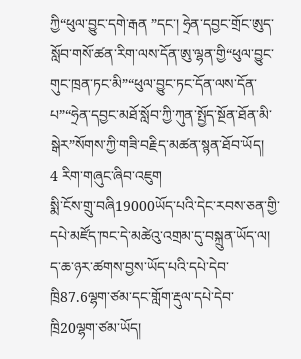ཀྱི“ཕུལ་བྱུང་དགེ་རྒན ”དང་། ཧྲེན་དབྱང་གྲོང་ཨུད་སློབ་གསོ་ཚན་རིག་ལས་དོན་ཨུ་ལྷན་གྱི“ཕུལ་བྱུང་གུང་ཁྲན་ཏང་མི”“ཕུལ་བྱུང་ཏང་དོན་ལས་དོན་པ”“ཧྲེན་དབྱང་མཐོ་སློབ་ཀྱི་ཀུན་སྤྱོད་སྔོན་ཐོན་མི་སྒེར”སོགས་ཀྱི་གཟི་བརྗིད་མཚན་སྙན་ཐོབ་ཡོད།
4 རིག་གཞུང་ཞིབ་འཇུག
སྨི་ངོས་གྲུ་བཞི19000ཡོད་པའི་དེང་རབས་ཅན་གྱི་དཔེ་མཛོད་ཁང་དེ་མཚེའུ་འགྲམ་དུ་བསྐྲུན་ཡོད་ལ། ད་ཆ་ཉར་ཚགས་བྱས་ཡོད་པའི་དཔེ་དེབ་ཁྲི87.6ལྷག་ཙམ་དང་གློག་རྡུལ་དཔེ་དེབ་ཁྲི20ལྷག་ཙམ་ཡོད།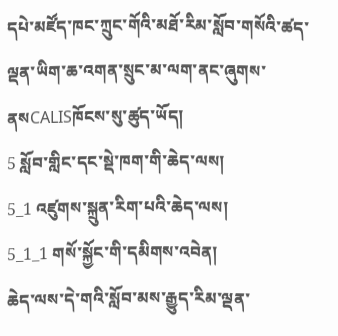དཔེ་མཛོད་ཁང་ཀྲུང་གོའི་མཐོ་རིམ་སློབ་གསོའི་ཚད་ལྡན་ཡིག་ཆ་འགན་སྲུང་མ་ལག་ནང་ཞུགས་ནསCALISཁོངས་སུ་ཚུད་ཡོད།
5 སློབ་གླིང་དང་སྡེ་ཁག་གི་ཆེད་ལས།
5_1 འཛུགས་སྐྲུན་རིག་པའི་ཆེད་ལས།
5_1_1 གསོ་སྐྱོང་གི་དམིགས་འབེན།
ཆེད་ལས་དེ་གའི་སློབ་མས་རྒྱུད་རིམ་ལྡན་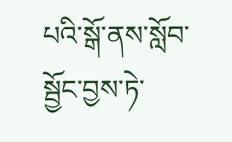པའི་སྒོ་ནས་སློབ་སྦྱོང་བྱས་ཏེ་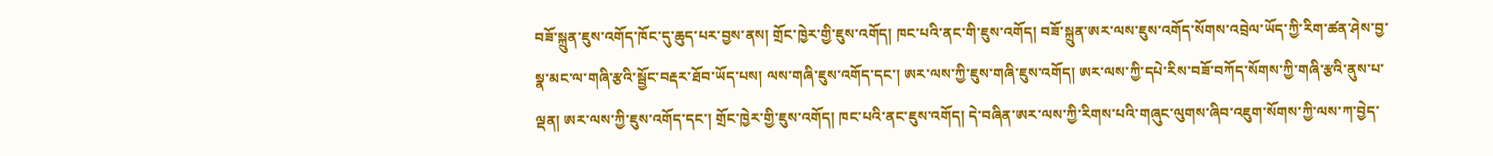བཟོ་སྐྲུན་ཇུས་འགོད་ཁོང་དུ་ཆུད་པར་བྱས་ནས། གྲོང་ཁྱེར་གྱི་ཇུས་འགོད། ཁང་པའི་ནང་གི་ཇུས་འགོད། བཟོ་སྐྲུན་ཨར་ལས་ཇུས་འགོད་སོགས་འབྲེལ་ཡོད་ཀྱི་རིག་ཚན་ཤེས་བྱ་སྣ་མང་ལ་གཞི་རྩའི་སྦྱོང་བརྡར་ཐོབ་ཡོད་པས། ལས་གཞི་ཇུས་འགོད་དང་། ཨར་ལས་ཀྱི་ཇུས་གཞི་ཇུས་འགོད། ཨར་ལས་ཀྱི་དཔེ་རིས་བཟོ་བཀོད་སོགས་ཀྱི་གཞི་རྩའི་ནུས་པ་ལྡན། ཨར་ལས་ཀྱི་ཇུས་འགོད་དང་། གྲོང་ཁྱེར་གྱི་ཇུས་འགོད། ཁང་པའི་ནང་ཇུས་འགོད། དེ་བཞིན་ཨར་ལས་ཀྱི་རིགས་པའི་གཞུང་ལུགས་ཞིབ་འཇུག་སོགས་ཀྱི་ལས་ཀ་བྱེད་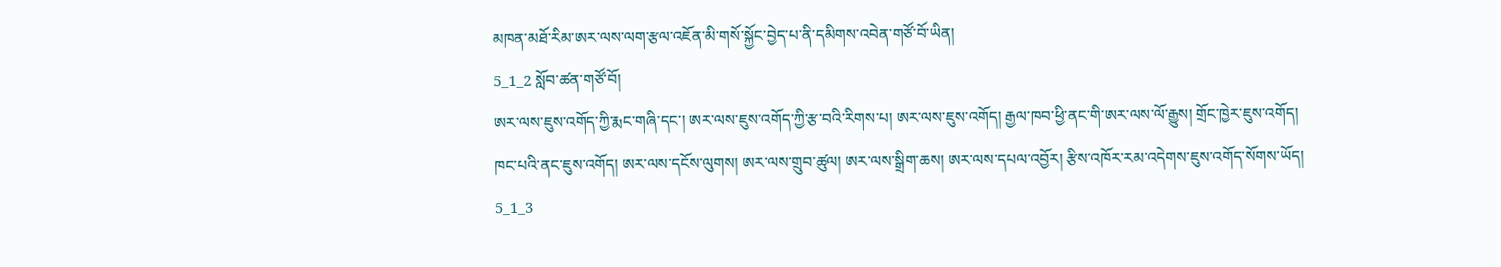མཁན་མཐོ་རིམ་ཨར་ལས་ལག་རྩལ་འཇོན་མི་གསོ་སྐྱོང་བྱེད་པ་ནི་དམིགས་འབེན་གཙོ་བོ་ཡིན།
5_1_2 སློབ་ཚན་གཙོ་བོ།
ཨར་ལས་ཇུས་འགོད་ཀྱི་རྨང་གཞི་དང་། ཨར་ལས་ཇུས་འགོད་ཀྱི་རྩ་བའི་རིགས་པ། ཨར་ལས་ཇུས་འགོད། རྒྱལ་ཁབ་ཕྱི་ནང་གི་ཨར་ལས་ལོ་རྒྱུས། གྲོང་ཁྱེར་ཇུས་འགོད། ཁང་པའི་ནང་ཇུས་འགོད། ཨར་ལས་དངོས་ལུགས། ཨར་ལས་གྲུབ་ཚུལ། ཨར་ལས་སྒྲིག་ཆས། ཨར་ལས་དཔལ་འབྱོར། རྩིས་འཁོར་རམ་འདེགས་ཇུས་འགོད་སོགས་ཡོད།
5_1_3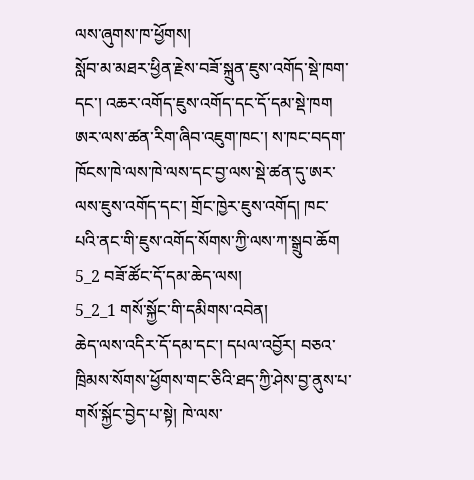ལས་ཞུགས་ཁ་ཕྱོགས།
སློབ་མ་མཐར་ཕྱིན་རྗེས་བཟོ་སྐྲུན་ཇུས་འགོད་སྡེ་ཁག་དང་། འཆར་འགོད་ཇུས་འགོད་དང་དོ་དམ་སྡེ་ཁག ཨར་ལས་ཚན་རིག་ཞིབ་འཇུག་ཁང་། ས་ཁང་བདག་ཁོངས་ཁེ་ལས་ཁེ་ལས་དང་བྱ་ལས་སྡེ་ཚན་དུ་ཨར་ལས་ཇུས་འགོད་དང་། གྲོང་ཁྱེར་ཇུས་འགོད། ཁང་པའི་ནང་གི་ཇུས་འགོད་སོགས་ཀྱི་ལས་ཀ་སྒྲུབ་ཆོག
5_2 བཟོ་ཚོང་དོ་དམ་ཆེད་ལས།
5_2_1 གསོ་སྐྱོང་གི་དམིགས་འབེན།
ཆེད་ལས་འདིར་དོ་དམ་དང་། དཔལ་འབྱོར། བཅའ་ཁྲིམས་སོགས་ཕྱོགས་གང་ཅིའི་ཐད་ཀྱི་ཤེས་བྱ་ནུས་པ་གསོ་སྐྱོང་བྱེད་པ་སྟེ། ཁེ་ལས་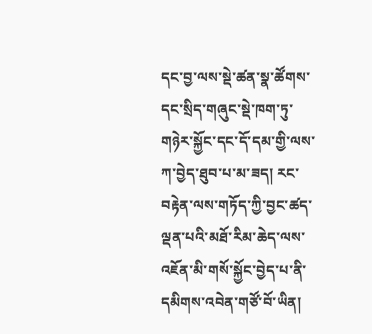དང་བྱ་ལས་སྡེ་ཚན་སྣ་ཚོགས་དང་སྲིད་གཞུང་སྡེ་ཁག་ཏུ་གཉེར་སྐྱོང་དང་དོ་དམ་གྱི་ལས་ཀ་བྱེད་ཐུབ་པ་མ་ཟད། རང་བརྟེན་ལས་གཏོད་ཀྱི་བྱང་ཚད་ལྡན་པའི་མཐོ་རིམ་ཆེད་ལས་འཇོན་མི་གསོ་སྐྱོང་བྱེད་པ་ནི་དམིགས་འབེན་གཙོ་བོ་ཡིན།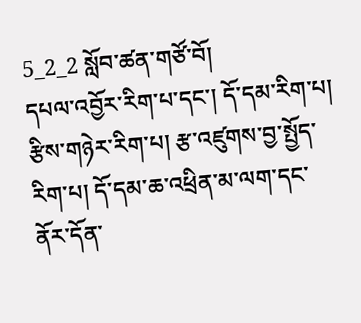5_2_2 སློབ་ཚན་གཙོ་བོ།
དཔལ་འབྱོར་རིག་པ་དང་། དོ་དམ་རིག་པ། རྩིས་གཉེར་རིག་པ། རྩ་འཛུགས་བྱ་སྤྱོད་རིག་པ། དོ་དམ་ཆ་འཕྲིན་མ་ལག་དང་ནོར་དོན་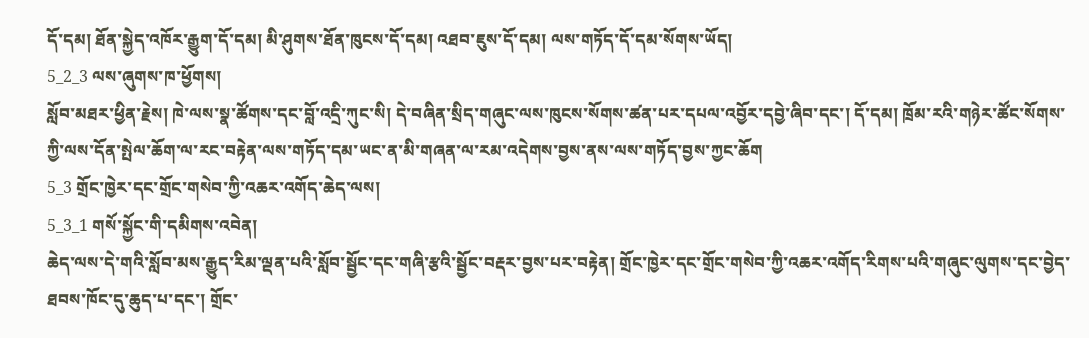དོ་དམ། ཐོན་སྐྱེད་འཁོར་རྒྱུག་དོ་དམ། མི་ཤུགས་ཐོན་ཁུངས་དོ་དམ། འཐབ་ཇུས་དོ་དམ། ལས་གཏོད་དོ་དམ་སོགས་ཡོད།
5_2_3 ལས་ཞུགས་ཁ་ཕྱོགས།
སློབ་མཐར་ཕྱིན་རྗེས། ཁེ་ལས་སྣ་ཚོགས་དང་བློ་འདྲི་ཀུང་སི། དེ་བཞིན་སྲིད་གཞུང་ལས་ཁུངས་སོགས་ཚན་པར་དཔལ་འབྱོར་དབྱེ་ཞིབ་དང་། དོ་དམ། ཁྲོམ་རའི་གཉེར་ཚོང་སོགས་ཀྱི་ལས་དོན་སྤེལ་ཆོག་ལ་རང་བརྟེན་ལས་གཏོད་དམ་ཡང་ན་མི་གཞན་ལ་རམ་འདེགས་བྱས་ནས་ལས་གཏོད་བྱས་ཀྱང་ཆོག
5_3 གྲོང་ཁྱེར་དང་གྲོང་གསེབ་ཀྱི་འཆར་འགོད་ཆེད་ལས།
5_3_1 གསོ་སྐྱོང་གི་དམིགས་འབེན།
ཆེད་ལས་དེ་གའི་སློབ་མས་རྒྱུད་རིམ་ལྡན་པའི་སློབ་སྦྱོང་དང་གཞི་རྩའི་སྦྱོང་བརྡར་བྱས་པར་བརྟེན། གྲོང་ཁྱེར་དང་གྲོང་གསེབ་ཀྱི་འཆར་འགོད་རིགས་པའི་གཞུང་ལུགས་དང་བྱེད་ཐབས་ཁོང་དུ་ཆུད་པ་དང་། གྲོང་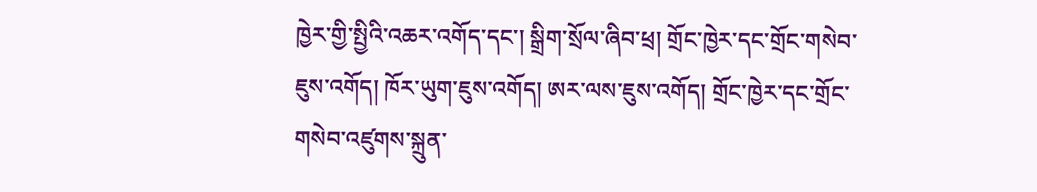ཁྱེར་གྱི་སྤྱིའི་འཆར་འགོད་དང་། སྒྲིག་སྲོལ་ཞིབ་ཕྲ། གྲོང་ཁྱེར་དང་གྲོང་གསེབ་ཇུས་འགོད། ཁོར་ཡུག་ཇུས་འགོད། ཨར་ལས་ཇུས་འགོད། གྲོང་ཁྱེར་དང་གྲོང་གསེབ་འཛུགས་སྐྲུན་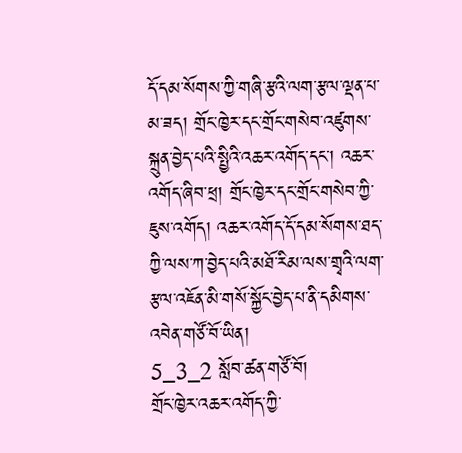དོ་དམ་སོགས་ཀྱི་གཞི་རྩའི་ལག་རྩལ་ལྡན་པ་མ་ཟད། གྲོང་ཁྱེར་དང་གྲོང་གསེབ་འཛུགས་སྐྲུན་བྱེད་པའི་སྤྱིའི་འཆར་འགོད་དང་། འཆར་འགོད་ཞིབ་ཕྲ། གྲོང་ཁྱེར་དང་གྲོང་གསེབ་ཀྱི་ཇུས་འགོད། འཆར་འགོད་དོ་དམ་སོགས་ཐད་ཀྱི་ལས་ཀ་བྱེད་པའི་མཐོ་རིམ་ལས་གྲྭའི་ལག་རྩལ་འཇོན་མི་གསོ་སྐྱོང་བྱེད་པ་ནི་དམིགས་འབེན་གཙོ་བོ་ཡིན།
5_3_2 སློབ་ཚན་གཙོ་བོ།
གྲོང་ཁྱེར་འཆར་འགོད་ཀྱི་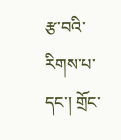རྩ་བའི་རིགས་པ་དང་། གྲོང་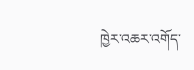ཁྱེར་འཆར་འགོད་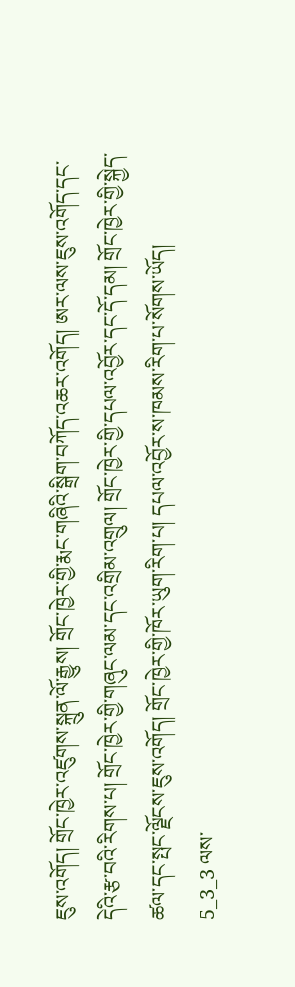ཇུས་འགོད། གྲོང་ཁྱེར་འཛུགས་སྐྲུན་ལོ་རྒྱུས། གྲོང་ཁྱེར་གྱི་རྨང་གཞིའི་སྒྲིག་བཀོད་འཆར་འགོད། ཨར་ལས་ཇུས་འགོད་དང་དེའི་རྩ་བའི་རིགས་པ། གྲོང་ཁྱེར་གྱི་གཞུང་ལམ་དང་འགྲིམ་འགྲུལ། གྲོང་ཁྱེར་གྱི་དཔལ་འབྱོར་དང་དོ་དམ། གྲོང་ཁྱེར་གྱི་སྐྱེད་ཚལ་དང་སྤང་ལྗོངས་ཇུས་འགོད། གྲོང་ཁྱེར་གྱི་ཁོར་ཡུག་རིག་པ། དཔལ་འབྱོར་ས་ཁམས་རིག་པ་སོགས་ཡོད།
5_3_3 ལས་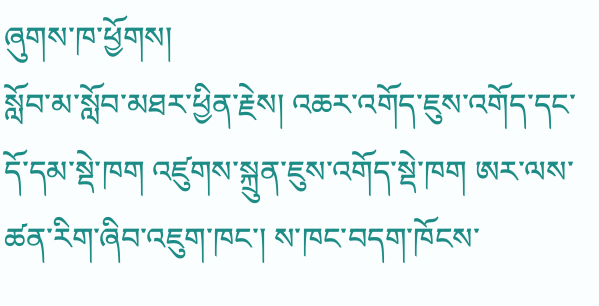ཞུགས་ཁ་ཕྱོགས།
སློབ་མ་སློབ་མཐར་ཕྱིན་རྗེས། འཆར་འགོད་ཇུས་འགོད་དང་དོ་དམ་སྡེ་ཁག འཛུགས་སྐྲུན་ཇུས་འགོད་སྡེ་ཁག ཨར་ལས་ཚན་རིག་ཞིབ་འཇུག་ཁང་། ས་ཁང་བདག་ཁོངས་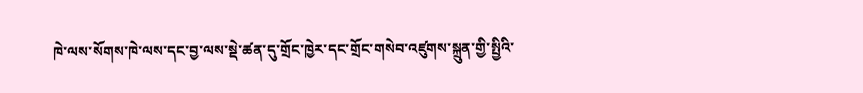ཁེ་ལས་སོགས་ཁེ་ལས་དང་བྱ་ལས་སྡེ་ཚན་དུ་གྲོང་ཁྱེར་དང་གྲོང་གསེབ་འཛུགས་སྐྲུན་གྱི་སྤྱིའི་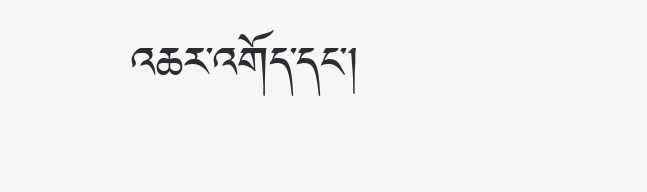འཆར་འགོད་དང་།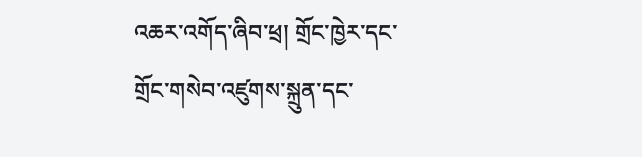འཆར་འགོད་ཞིབ་ཕྲ། གྲོང་ཁྱེར་དང་གྲོང་གསེབ་འཛུགས་སྐྲུན་དང་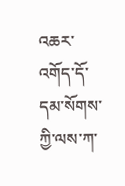འཆར་འགོད་དོ་དམ་སོགས་ཀྱི་ལས་ཀ་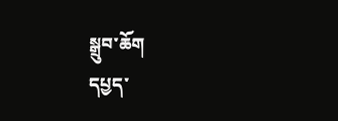སྒྲུབ་ཆོག
དཔྱད་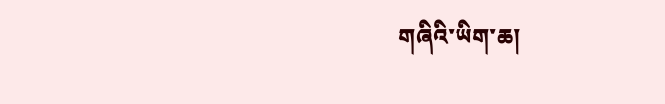གཞིའི་ཡིག་ཆ།